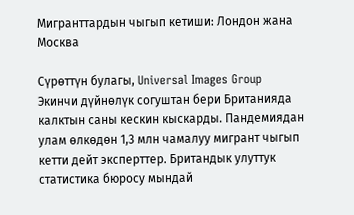Мигранттардын чыгып кетиши: Лондон жана Москва

Сүрөттүн булагы, Universal Images Group
Экинчи дүйнөлүк согуштан бери Британияда калктын саны кескин кыскарды. Пандемиядан улам өлкөдөн 1,3 млн чамалуу мигрант чыгып кетти дейт эксперттер. Британдык улуттук статистика бюросу мындай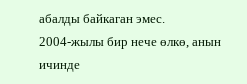абалды байкаган эмес.
2004-жылы бир нече өлкө, анын ичинде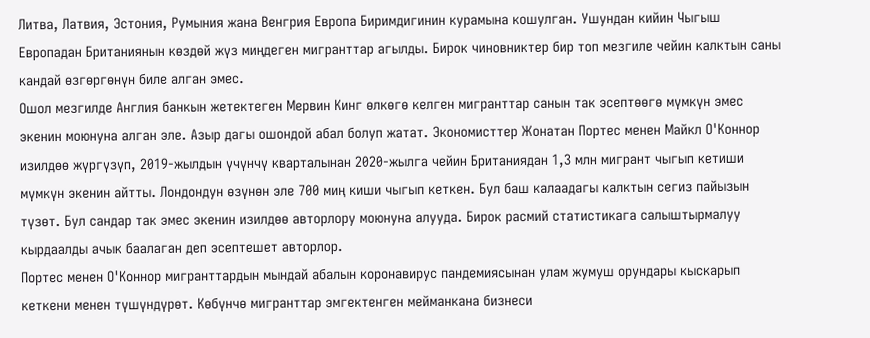Литва, Латвия, Эстония, Румыния жана Венгрия Европа Биримдигинин курамына кошулган. Ушундан кийин Чыгыш Европадан Британиянын көздөй жүз миңдеген мигранттар агылды. Бирок чиновниктер бир топ мезгиле чейин калктын саны кандай өзгөргөнүн биле алган эмес.
Ошол мезгилде Англия банкын жетектеген Мервин Кинг өлкөгө келген мигранттар санын так эсептөөгө мүмкүн эмес экенин моюнуна алган эле. Азыр дагы ошондой абал болуп жатат. Экономисттер Жонатан Портес менен Майкл О'Коннор изилдөө жүргүзүп, 2019-жылдын үчүнчү кварталынан 2020-жылга чейин Британиядан 1,3 млн мигрант чыгып кетиши мүмкүн экенин айтты. Лондондун өзүнөн эле 700 миң киши чыгып кеткен. Бул баш калаадагы калктын сегиз пайызын түзөт. Бул сандар так эмес экенин изилдөө авторлору моюнуна алууда. Бирок расмий статистикага салыштырмалуу кырдаалды ачык баалаган деп эсептешет авторлор.
Портес менен О'Коннор мигранттардын мындай абалын коронавирус пандемиясынан улам жумуш орундары кыскарып кеткени менен түшүндүрөт. Көбүнчө мигранттар эмгектенген мейманкана бизнеси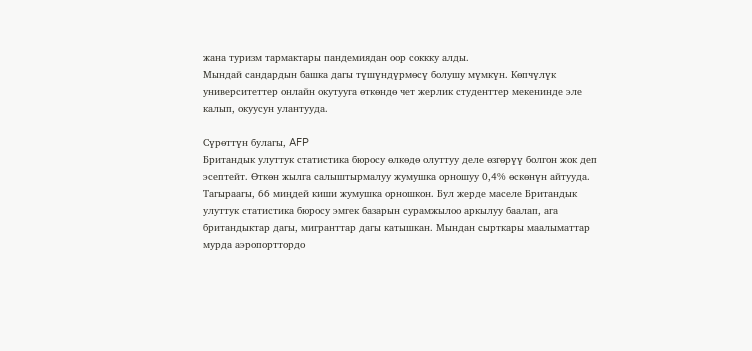жана туризм тармактары пандемиядан оор соккку алды.
Мындай сандардын башка дагы түшүндүрмөсү болушу мүмкүн. Көпчүлүк университеттер онлайн окутууга өткөндө чет жерлик студенттер мекенинде эле калып, окуусун улантууда.

Сүрөттүн булагы, AFP
Британдык улуттук статистика бюросу өлкөдө олуттуу деле өзгөрүү болгон жок деп эсептейт. Өткөн жылга салыштырмалуу жумушка орношуу 0,4% өскөнүн айтууда. Тагыраагы, 66 миңдей киши жумушка орношкон. Бул жерде маселе Британдык улуттук статистика бюросу эмгек базарын сурамжылоо аркылуу баалап, ага британдыктар дагы, мигранттар дагы катышкан. Мындан сырткары маалыматтар мурда аэропорттордо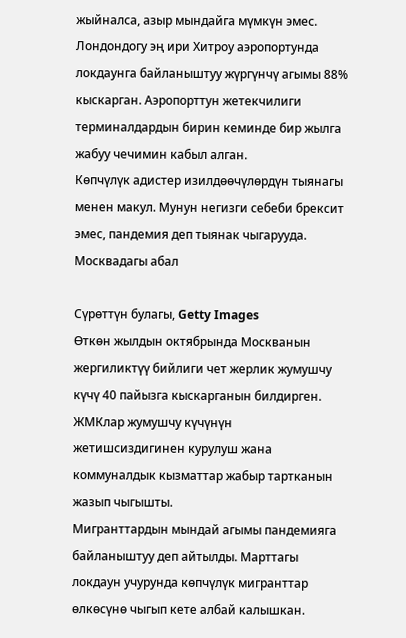жыйналса, азыр мындайга мүмкүн эмес. Лондондогу эң ири Хитроу аэропортунда локдаунга байланыштуу жүргүнчү агымы 88% кыскарган. Аэропорттун жетекчилиги терминалдардын бирин кеминде бир жылга жабуу чечимин кабыл алган.
Көпчүлүк адистер изилдөөчүлөрдүн тыянагы менен макул. Мунун негизги себеби брексит эмес, пандемия деп тыянак чыгарууда.
Москвадагы абал

Сүрөттүн булагы, Getty Images
Өткөн жылдын октябрында Москванын жергиликтүү бийлиги чет жерлик жумушчу күчү 40 пайызга кыскарганын билдирген. ЖМКлар жумушчу күчүнүн жетишсиздигинен курулуш жана коммуналдык кызматтар жабыр тартканын жазып чыгышты.
Мигранттардын мындай агымы пандемияга байланыштуу деп айтылды. Марттагы локдаун учурунда көпчүлүк мигранттар өлкөсүнө чыгып кете албай калышкан.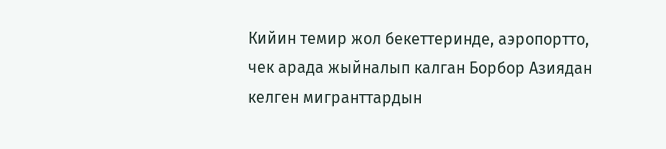Кийин темир жол бекеттеринде, аэропортто, чек арада жыйналып калган Борбор Азиядан келген мигранттардын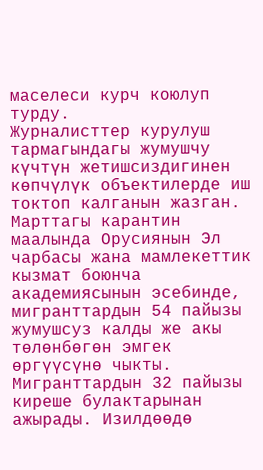маселеси курч коюлуп турду.
Журналисттер курулуш тармагындагы жумушчу күчтүн жетишсиздигинен көпчүлүк объектилерде иш токтоп калганын жазган. Марттагы карантин маалында Орусиянын Эл чарбасы жана мамлекеттик кызмат боюнча академиясынын эсебинде, мигранттардын 54 пайызы жумушсуз калды же акы төлөнбөгөн эмгек өргүүсүнө чыкты. Мигранттардын 32 пайызы киреше булактарынан ажырады. Изилдөөдө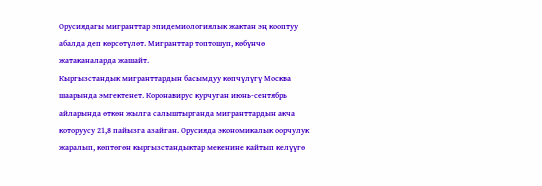Орусиядагы мигранттар эпидемиологиялык жактан эң кооптуу абалда деп көрсөтүлөт. Мигранттар топтошуп, көбүнчө жатаканаларда жашайт.
Кыргызстандык мигранттардын басымдуу көпчүлүгү Москва шаарында эмгектенет. Коронавирус курчуган июнь-сентябрь айларында өткөн жылга салыштырганда мигранттардын акча которуусу 21,8 пайызга азайган. Орусияда экономикалык оорчулук жаралып, көптөгөн кыргызстандыктар мекенине кайтып келүүгө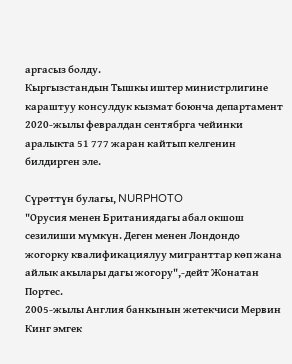аргасыз болду.
Кыргызстандын Тышкы иштер министрлигине караштуу консулдук кызмат боюнча департамент 2020-жылы февралдан сентябрга чейинки аралыкта 51 777 жаран кайтып келгенин билдирген эле.

Сүрөттүн булагы, NURPHOTO
"Орусия менен Британиядагы абал окшош сезилиши мүмкүн. Деген менен Лондондо жогорку квалификациялуу мигранттар көп жана айлык акылары дагы жогору",-дейт Жонатан Портес.
2005-жылы Англия банкынын жетекчиси Мервин Кинг эмгек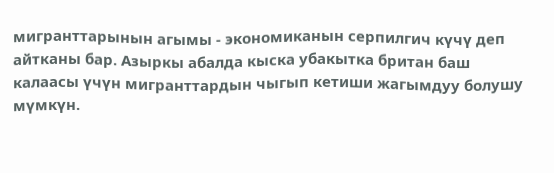мигранттарынын агымы - экономиканын серпилгич күчү деп айтканы бар. Азыркы абалда кыска убакытка британ баш калаасы үчүн мигранттардын чыгып кетиши жагымдуу болушу мүмкүн.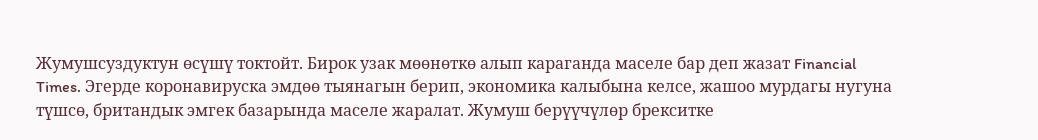Жумушсуздуктун өсүшү токтойт. Бирок узак мөөнөткө алып караганда маселе бар деп жазат Financial Times. Эгерде коронавируска эмдөө тыянагын берип, экономика калыбына келсе, жашоо мурдагы нугуна түшсө, британдык эмгек базарында маселе жаралат. Жумуш берүүчүлөр брекситке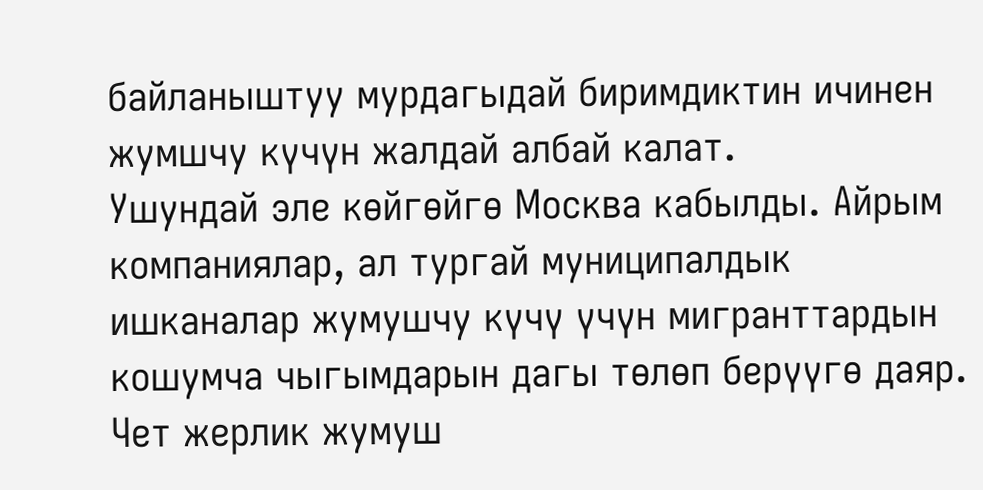байланыштуу мурдагыдай биримдиктин ичинен жумшчу күчүн жалдай албай калат.
Ушундай эле көйгөйгө Москва кабылды. Айрым компаниялар, ал тургай муниципалдык ишканалар жумушчу күчү үчүн мигранттардын кошумча чыгымдарын дагы төлөп берүүгө даяр. Чет жерлик жумуш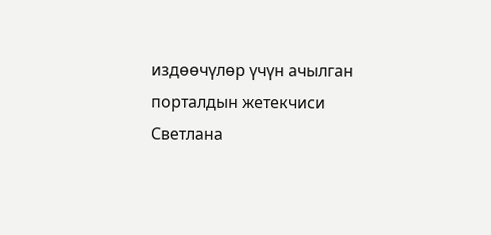издөөчүлөр үчүн ачылган порталдын жетекчиси Светлана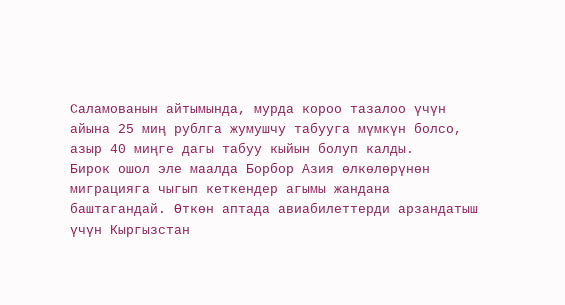Саламованын айтымында, мурда короо тазалоо үчүн айына 25 миң рублга жумушчу табууга мүмкүн болсо, азыр 40 миңге дагы табуу кыйын болуп калды.
Бирок ошол эле маалда Борбор Азия өлкөлөрүнөн миграцияга чыгып кеткендер агымы жандана баштагандай. Өткөн аптада авиабилеттерди арзандатыш үчүн Кыргызстан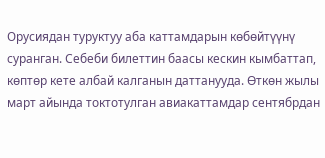Орусиядан туруктуу аба каттамдарын көбөйтүүнү суранган. Себеби билеттин баасы кескин кымбаттап, көптөр кете албай калганын даттанууда. Өткөн жылы март айында токтотулган авиакаттамдар сентябрдан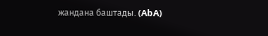жандана баштады. (AbA)